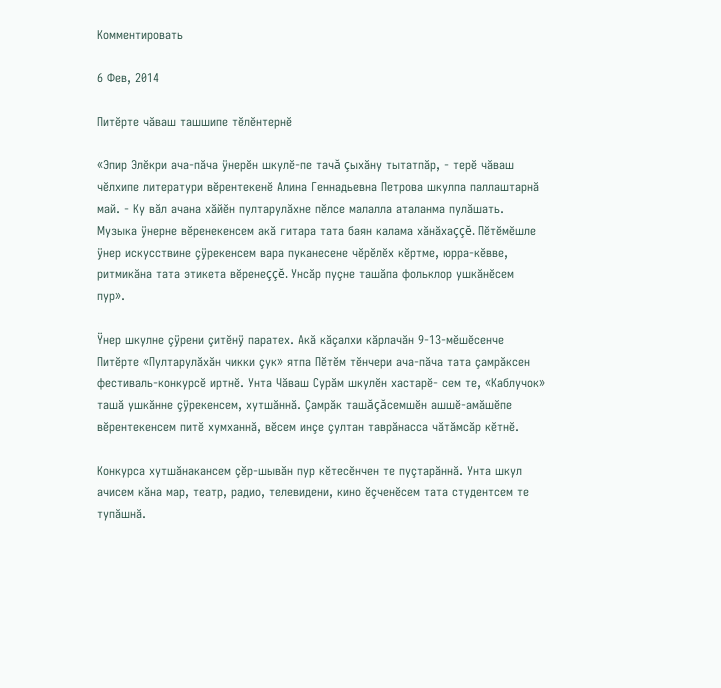Комментировать

6 Фев, 2014

Питĕрте чăваш ташшипе тĕлĕнтернĕ

«Эпир Элĕкри ача-пăча ÿнерĕн шкулĕ-пе тачă çыхăну тытатпăр, - терĕ чăваш чĕлхипе литератури вĕрентекенĕ Алина Геннадьевна Петрова шкулпа паллаштарнă май. - Ку вăл ачана хăйĕн пултарулăхне пĕлсе малалла аталанма пулăшать. Музыка ÿнерне вĕренекенсем акă гитара тата баян калама хăнăхаççĕ. Пĕтĕмĕшле ÿнер искусствине çÿрекенсем вара пуканесене чĕрĕлĕх кĕртме, юрра-кĕвве, ритмикăна тата этикета вĕренеççĕ. Унсăр пуçне ташăпа фольклор ушкăнĕсем пур».

Ÿнер шкулне çÿрени çитĕнÿ паратех. Акă кăçалхи кăрлачăн 9-13-мĕшĕсенче Питĕрте «Пултарулăхăн чикки çук» ятпа Пĕтĕм тĕнчери ача-пăча тата çамрăксен фестиваль-конкурсĕ иртнĕ. Унта Чăваш Сурăм шкулĕн хастарĕ- сем те, «Каблучок» ташă ушкăнне çÿрекенсем, хутшăннă. Çамрăк ташăçăсемшĕн ашшĕ-амăшĕпе вĕрентекенсем питĕ хумханнă, вĕсем инçе çултан таврăнасса чăтăмсăр кĕтнĕ.

Конкурса хутшăнакансем çĕр-шывăн пур кĕтесĕнчен те пуçтарăннă. Унта шкул ачисем кăна мар, театр, радио, телевидени, кино ĕçченĕсем тата студентсем те тупăшнă.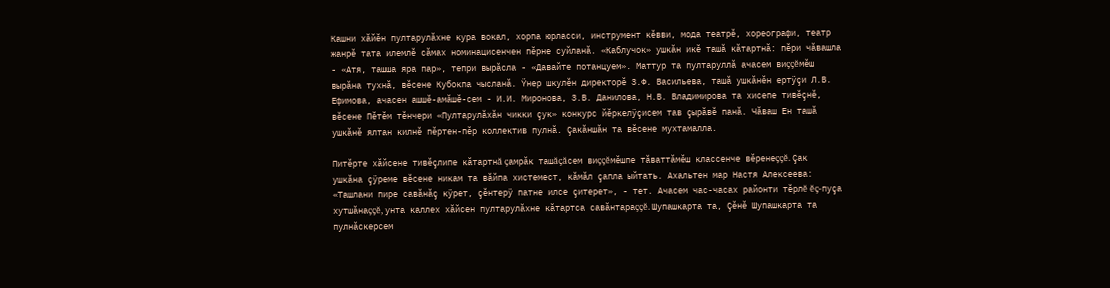Кашни хăйĕн пултарулăхне кура вокал, хорпа юрласси, инструмент кĕвви, мода театрĕ, хореографи, театр жанрĕ тата илемлĕ сăмах номинацисенчен пĕрне суйланă. «Каблучок» ушкăн икĕ ташă кăтартнă: пĕри чăвашла - «Атя, ташша яра пар», тепри вырăсла - «Давайте потанцуем». Маттур та пултаруллă ачасем виççĕмĕш вырăна тухнă, вĕсене Кубокпа чысланă. Ÿнер шкулĕн директорĕ З.Ф. Васильева, ташă ушкăнĕн ертÿçи Л.В. Ефимова, ачасен ашшĕ-амăшĕ-сем - И.И. Миронова, З.В. Данилова, Н.В. Владимирова та хисепе тивĕçнĕ, вĕсене Пĕтĕм тĕнчери «Пултарулăхăн чикки çук» конкурс йĕркелÿçисем тав çырăвĕ панă. Чăваш Ен ташă ушкăнĕ ялтан килнĕ пĕртен-пĕр коллектив пулнă. Çакăншăн та вĕсене мухтамалла.

Питĕрте хăйсене тивĕçлипе кăтартнă çамрăк ташăçăсем виççĕмĕшпе тăваттăмĕш классенче вĕренеççĕ. Çак ушкăна çÿреме вĕсене никам та вăйпа хистемест, кăмăл çапла ыйтать. Ахальтен мар Настя Алексеева: «Ташлани пире савăнăç кÿрет, çĕнтерÿ патне илсе çитерет», - тет. Ачасем час-часах районти тĕрлĕ ĕç-пуçа хутшăнаççĕ, унта каллех хăйсен пултарулăхне кăтартса савăнтараççĕ. Шупашкарта та, Çĕнĕ Шупашкарта та пулнăскерсем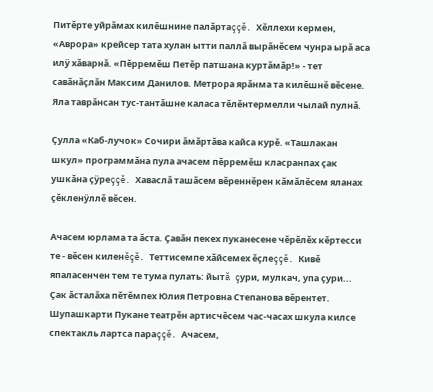Питĕрте уйрăмах килĕшнине палăртаççĕ. Хĕллехи кермен, «Аврора» крейсер тата хулан ытти паллă вырăнĕсем чунра ырă аса илÿ хăварнă. «Пĕрремĕш Петĕр патшана куртăмăр!» - тет савăнăçлăн Максим Данилов. Метрора ярăнма та килĕшнĕ вĕсене. Яла таврăнсан тус-тантăшне каласа тĕлĕнтермелли чылай пулнă.

Çулла «Каб-лучок» Сочири ăмăртăва кайса курĕ. «Ташлакан шкул» программăна пула ачасем пĕрремĕш класранпах çак ушкăна çÿреççĕ. Хаваслă ташăсем вĕреннĕрен кăмăлĕсем яланах çĕкленÿллĕ вĕсен.

Ачасем юрлама та ăста. Çавăн пекех пуканесене чĕрĕлĕх кĕртесси те - вĕсен киленĕçĕ. Теттисемпе хăйсемех ĕçлеççĕ. Кивĕ япаласенчен тем те тума пулать: йытă çури, мулкач, упа çури... Çак ăсталăха пĕтĕмпех Юлия Петровна Степанова вĕрентет. Шупашкарти Пукане театрĕн артисчĕсем час-часах шкула килсе спектакль лартса параççĕ. Ачасем,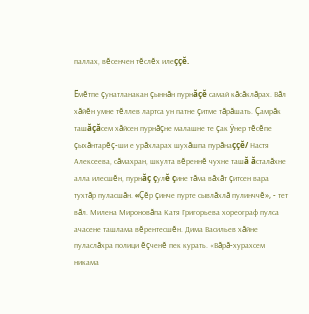паллах, вĕсенчен тĕслĕх илеççĕ.

Ĕмĕтпе çунатланакан çыннăн пурнăçĕ самай кăсăклăрах. Вăл хăйĕн умне тĕллев лартса ун патне çитме тăрăшать. Çамрăк ташăçăсем хăйсен пурнăçне малашне те çак ÿнер тĕсĕпе çыхăнтарĕç-ши е урăхларах шухăшпа пурăнаççĕ/ Настя Алексеева, сăмахран, шкулта вĕреннĕ чухне ташă ăсталăхне алла илесшĕн, пурнăç çулĕ çине тăма вăхăт çитсен вара тухтăр пуласшăн. «Çĕр çинче пурте сывлăхлă пулинччĕ», - тет вăл. Милена Мироновăпа Катя Григорьева хореограф пулса ачасене ташлама вĕрентесшĕн. Дима Васильев хăйне пуласлăхра полици ĕçченĕ пек курать. «Вăрă-хурахсем никама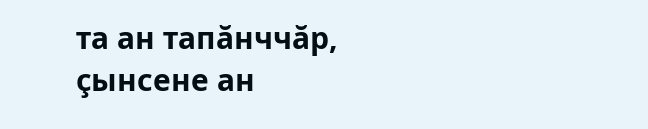та ан тапăнччăр, çынсене ан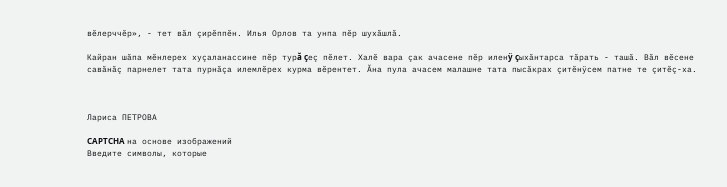вĕлерччĕр», - тет вăл çирĕппĕн. Илья Орлов та унпа пĕр шухăшлă.

Кайран шăпа мĕнлерех хуçаланассине пĕр турă çеç пĕлет. Халĕ вара çак ачасене пĕр иленÿ çыхăнтарса тăрать - ташă. Вăл вĕсене савăнăç парнелет тата пурнăçа илемлĕрех курма вĕрентет. Ăна пула ачасем малашне тата пысăкрах çитĕнÿсем патне те çитĕç-ха.



Лариса ПЕТРОВА

CAPTCHA на основе изображений
Введите символы, которые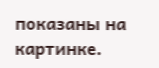показаны на картинке.